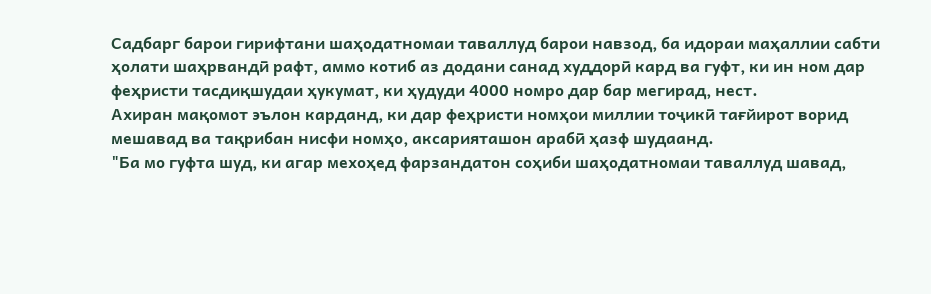Садбарг барои гирифтани шаҳодатномаи таваллуд барои навзод, ба идораи маҳаллии сабти ҳолати шаҳрвандӣ рафт, аммо котиб аз додани санад худдорӣ кард ва гуфт, ки ин ном дар феҳристи тасдиқшудаи ҳукумат, ки ҳудуди 4000 номро дар бар мегирад, нест.
Ахиран мақомот эълон карданд, ки дар феҳристи номҳои миллии тоҷикӣ тағйирот ворид мешавад ва тақрибан нисфи номҳо, аксарияташон арабӣ ҳазф шудаанд.
"Ба мо гуфта шуд, ки агар мехоҳед фарзандатон соҳиби шаҳодатномаи таваллуд шавад,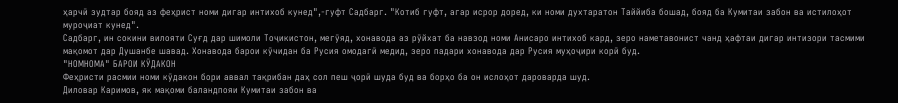ҳарчӣ зудтар бояд аз феҳрист номи дигар интихоб кунед",-гуфт Садбарг. "Котиб гуфт, агар исрор доред, ки номи духтаратон Таййиба бошад, бояд ба Кумитаи забон ва истилоҳот муроҷиат кунед".
Садбарг, ин сокини вилояти Суғд дар шимоли Тоҷикистон, мегӯяд, хонавода аз рӯйхат ба навзод номи Анисаро интихоб кард, зеро наметавонист чанд ҳафтаи дигар интизори тасмими мақомот дар Душанбе шавад. Хонавода барои кӯчидан ба Русия омодагӣ медид, зеро падари хонавода дар Русия муҳоҷири корӣ буд.
"НОМНОМА" БАРОИ КӮДАКОН
Феҳристи расмии номи кӯдакон бори аввал тақрибан даҳ сол пеш ҷорӣ шуда буд ва борҳо ба он ислоҳот дароварда шуд.
Диловар Каримов, як мақоми баландпояи Кумитаи забон ва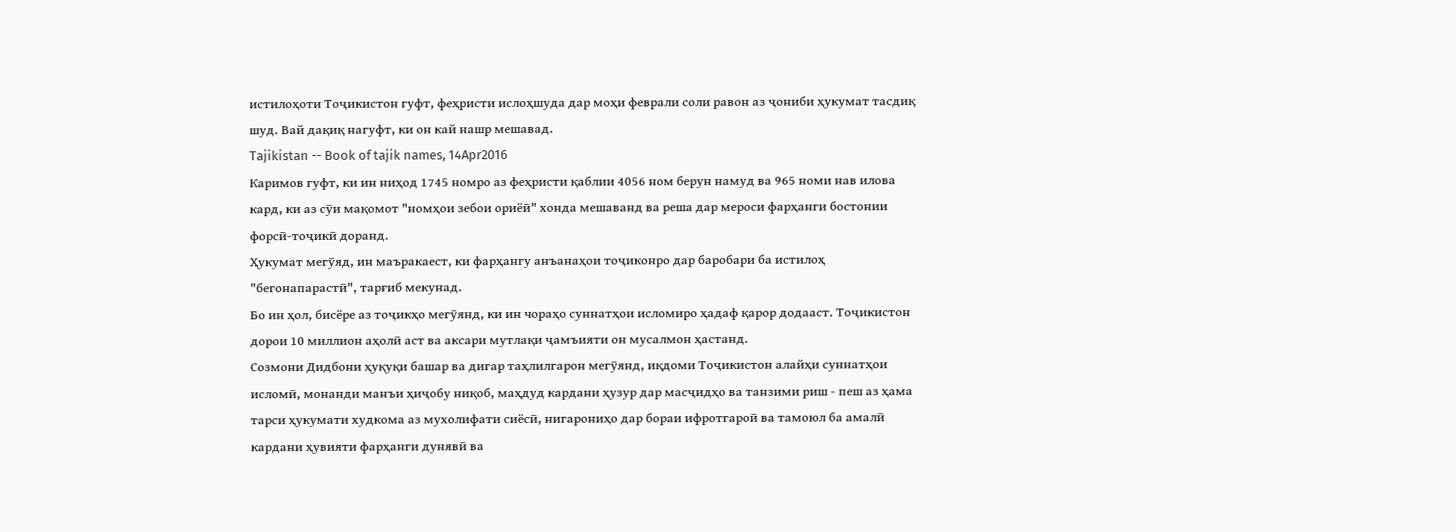истилоҳоти Тоҷикистон гуфт, феҳристи ислоҳшуда дар моҳи феврали соли равон аз ҷониби ҳукумат тасдиқ шуд. Вай дақиқ нагуфт, ки он кай нашр мешавад.
Tajikistan -- Book of tajik names, 14Apr2016
Каримов гуфт, ки ин ниҳод 1745 номро аз феҳристи қаблии 4056 ном берун намуд ва 965 номи нав илова кард, ки аз сӯи мақомот "номҳои зебои ориёӣ" хонда мешаванд ва реша дар мероси фарҳанги бостонии форсӣ-тоҷикӣ доранд.
Ҳукумат мегӯяд, ин маъракаест, ки фарҳангу анъанаҳои тоҷиконро дар баробари ба истилоҳ "бегонапарастӣ", тарғиб мекунад.
Бо ин ҳол, бисёре аз тоҷикҳо мегӯянд, ки ин чораҳо суннатҳои исломиро ҳадаф қарор додааст. Тоҷикистон дорои 10 миллион аҳолӣ аст ва аксари мутлақи ҷамъияти он мусалмон ҳастанд.
Созмони Дидбони ҳуқуқи башар ва дигар таҳлилгарон мегӯянд, иқдоми Тоҷикистон алайҳи суннатҳои исломӣ, монанди манъи ҳиҷобу ниқоб, маҳдуд кардани ҳузур дар масҷидҳо ва танзими риш - пеш аз ҳама тарси ҳукумати худкома аз мухолифати сиёсӣ, нигарониҳо дар бораи ифротгароӣ ва тамоюл ба амалӣ кардани ҳувияти фарҳанги дунявӣ ва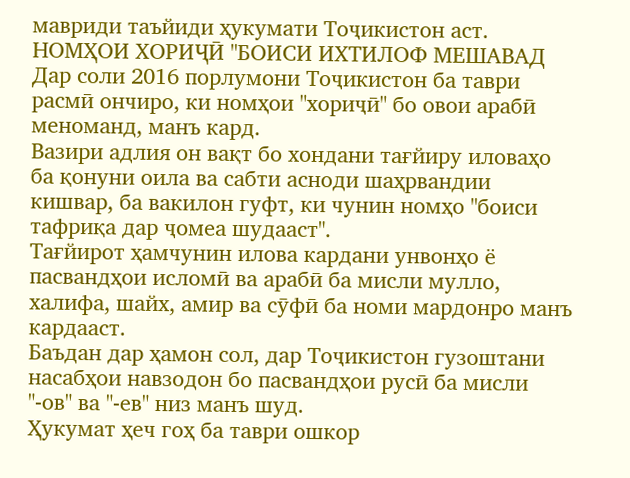мавриди таъйиди ҳукумати Тоҷикистон аст.
НОМҲОИ ХОРИҶӢ "БОИСИ ИХТИЛОФ МЕШАВАД
Дар соли 2016 порлумони Тоҷикистон ба таври расмӣ ончиро, ки номҳои "хориҷӣ" бо овои арабӣ меноманд, манъ кард.
Вазири адлия он вақт бо хондани тағйиру иловаҳо ба қонуни оила ва сабти асноди шаҳрвандии кишвар, ба вакилон гуфт, ки чунин номҳо "боиси тафриқа дар ҷомеа шудааст".
Тағйирот ҳамчунин илова кардани унвонҳо ё пасвандҳои исломӣ ва арабӣ ба мисли мулло, халифа, шайх, амир ва сӯфӣ ба номи мардонро манъ кардааст.
Баъдан дар ҳамон сол, дар Тоҷикистон гузоштани насабҳои навзодон бо пасвандҳои русӣ ба мисли "-ов" ва "-ев" низ манъ шуд.
Ҳукумат ҳеч гоҳ ба таври ошкор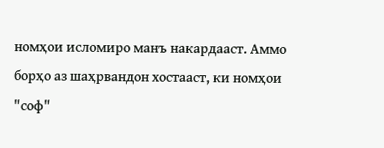номҳои исломиро манъ накардааст. Аммо борҳо аз шаҳрвандон хостааст, ки номҳои "соф"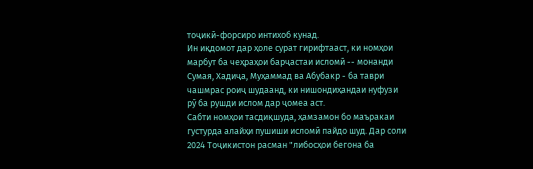тоҷикӣ-форсиро интихоб кунад.
Ин иқдомот дар ҳоле сурат гирифтааст, ки номҳои марбут ба чеҳраҳои барҷастаи исломӣ -- монанди Сумая, Хадиҷа, Муҳаммад ва Абубакр - ба таври чашмрас роиҷ шудаанд, ки нишондиҳандаи нуфузи рӯ ба рушди ислом дар ҷомеа аст.
Сабти номҳои тасдиқшуда, ҳамзамон бо маъракаи густурда алайҳи пушиши исломӣ пайдо шуд. Дар соли 2024 Тоҷикистон расман "либосҳои бегона ба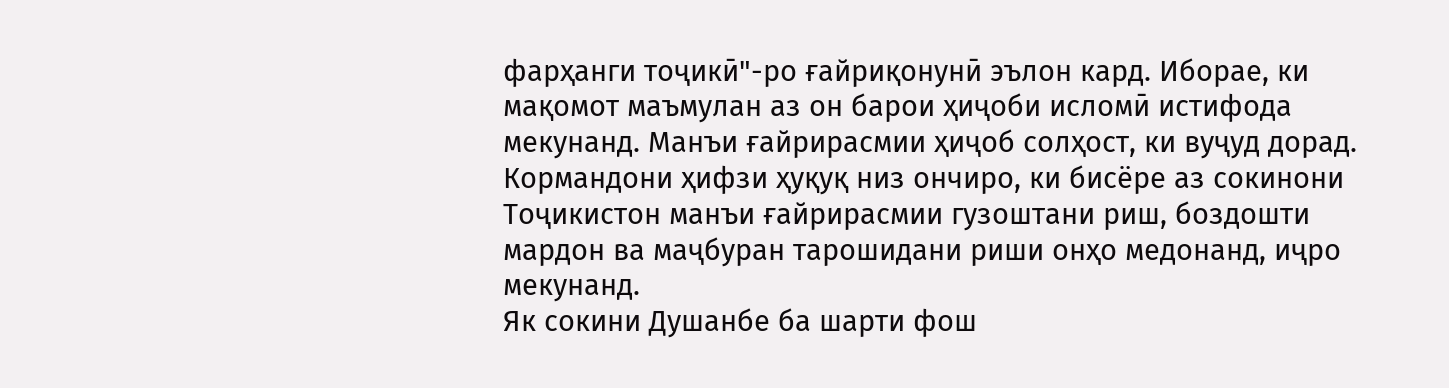фарҳанги тоҷикӣ"-ро ғайриқонунӣ эълон кард. Иборае, ки мақомот маъмулан аз он барои ҳиҷоби исломӣ истифода мекунанд. Манъи ғайрирасмии ҳиҷоб солҳост, ки вуҷуд дорад.
Кормандони ҳифзи ҳуқуқ низ ончиро, ки бисёре аз сокинони Тоҷикистон манъи ғайрирасмии гузоштани риш, боздошти мардон ва маҷбуран тарошидани риши онҳо медонанд, иҷро мекунанд.
Як сокини Душанбе ба шарти фош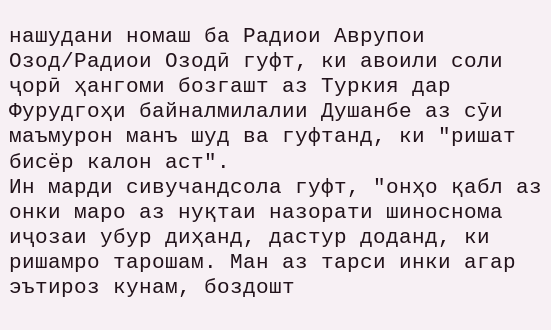нашудани номаш ба Радиои Аврупои Озод/Радиои Озодӣ гуфт, ки авоили соли ҷорӣ ҳангоми бозгашт аз Туркия дар Фурудгоҳи байналмилалии Душанбе аз сӯи маъмурон манъ шуд ва гуфтанд, ки "ришат бисёр калон аст".
Ин марди сивучандсола гуфт, "онҳо қабл аз онки маро аз нуқтаи назорати шиноснома иҷозаи убур диҳанд, дастур доданд, ки ришамро тарошам. Ман аз тарси инки агар эътироз кунам, боздошт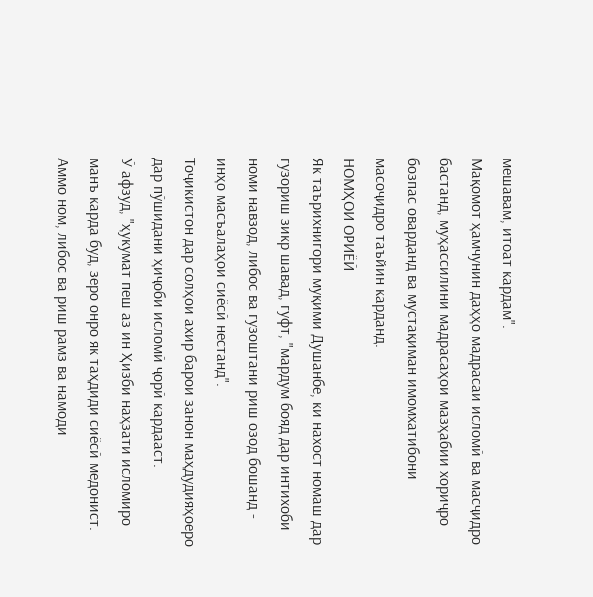мешавам, итоат кардам".
Мақомот ҳамчунин даҳҳо мадрасаи исломӣ ва масҷидро бастанд, муҳассилини мадрасаҳои мазҳабии хориҷро бозпас оварданд ва мустақиман имомхатибони масоҷидро таъйин карданд.
НОМҲОИ ОРИЁӢ
Як таърихнигори муқими Душанбе, ки нахост номаш дар гузориш зикр шавад, гуфт, "мардум бояд дар интихоби номи навзод, либос ва гузоштани риш озод бошанд - инҳо масъалаҳои сиёсӣ нестанд".
Тоҷикистон дар солҳои ахир барои занон маҳдудияҳоеро дар пӯшидани ҳиҷоби исломӣ ҷорӣ кардааст.
Ӯ афзуд, "ҳукумат пеш аз ин Ҳизби наҳзати исломиро манъ карда буд, зеро онро як таҳдиди сиёсӣ медонист. Аммо ном, либос ва риш рамз ва намоди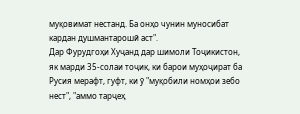муқовимат нестанд. Ба онҳо чунин муносибат кардан душмантарошӣ аст".
Дар Фурудгоҳи Хуҷанд дар шимоли Тоҷикистон, як марди 35-солаи тоҷик, ки барои муҳоҷират ба Русия мерафт, гуфт, ки ӯ "муқобили номҳои зебо нест", "аммо тарҷеҳ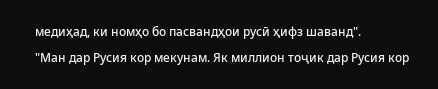медиҳад, ки номҳо бо пасвандҳои русӣ ҳифз шаванд".
"Ман дар Русия кор мекунам. Як миллион тоҷик дар Русия кор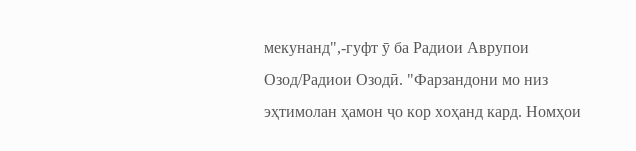мекунанд",-гуфт ӯ ба Радиои Аврупои Озод/Радиои Озодӣ. "Фарзандони мо низ эҳтимолан ҳамон ҷо кор хоҳанд кард. Номҳои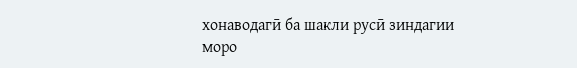хонаводагӣ ба шакли русӣ зиндагии моро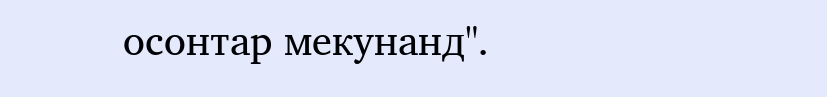осонтар мекунанд".